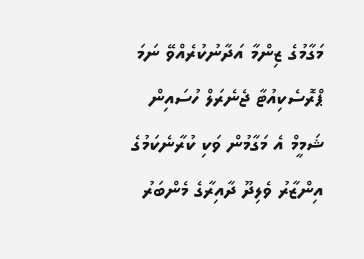މަގާމުގެ ޒިންމާ އަދާނުކުރެއްވޭ ނަމަ ޕްރޮސެކިއުޓާ ޖެނެރަލް ހުސައިން ޝަމީމް އެ މަގާމުން ވަކި ކުރާނެކަމުގެ އިންޒާރު ވެލިދޫ ދާއިރާގެ މެންބަރު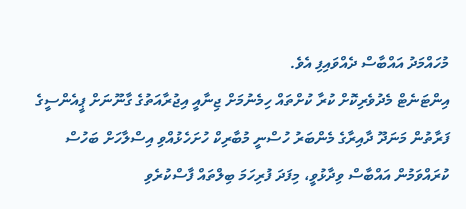މުހައްމަދު އައްބާސް ދެއްވައިފި އެވެ.
އިންޓަނެޓް މެދުވެރިކޮށް ކުރާ ކުށްތައް ހިމެނުމަށް ޖިނާއީ އިޖުރާއަތުގެ ގާނޫނަށް ޕީއެންސީގެ ފަރާތުން މަނަދޫ ދާއިރާގެ މެންބަރު ހުސްނީ މުބާރިކް ހުށަހެޅުއްވި އިސްލާހަށް ބަހުސް ކުރައްވަމުން އައްބާސް ވިދާޅުވީ، މިފަދަ ފުރިހަމަ ބިލްތައް ފާސްކުރެވި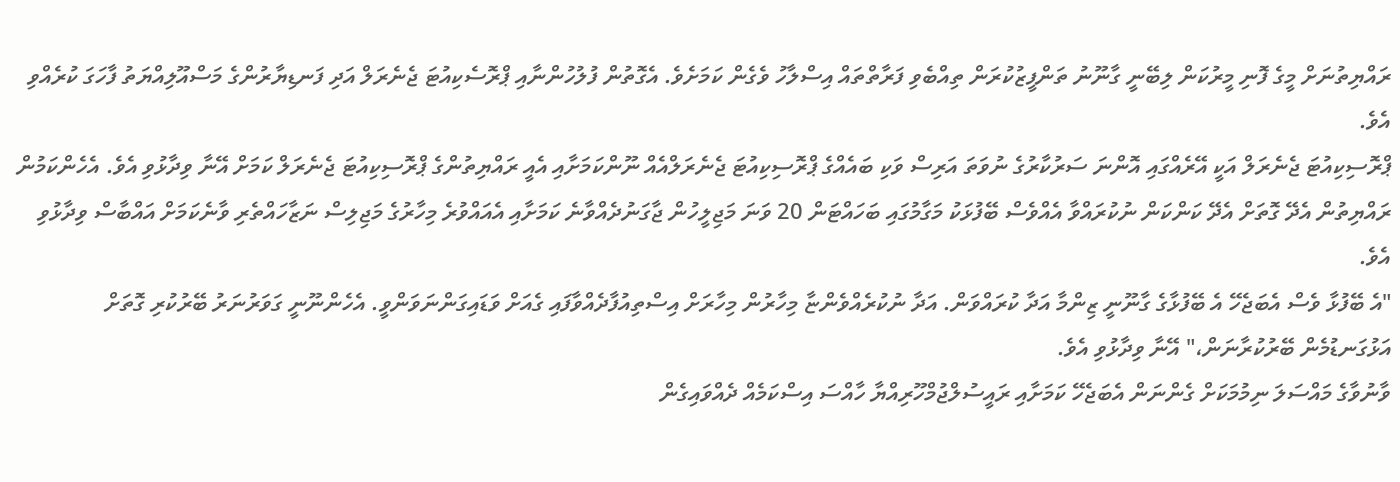ރައްޔިތުނަށް މީގެ ފޮނި މީރުކަން ލިބޭނީ ގާނޫނު ތަންފީޒުކުރަން ތިއްބެވި ފަރާތްތައް އިސްލާހު ވެގެން ކަމަށެވެ. އެގޮތުން ފުލުހުންނާއި ޕްރޮސެކިއުޓަ ޖެނެރަލް އަދި ފަނޑިޔާރުންގެ މަސްއޫލިއްޔަތު ފާހަގަ ކުރެއްވި އެވެ.
ޕްރޮސިކިއުޓަ ޖެނެރަލް އަކީ އޭރެއްގައި އޮންނަ ސަރުކާރުގެ ނުވަތަ އަރިސް ވަކި ބައެއްގެ ޕްރޮސިކިއުޓަ ޖެނެރަލްއެއް ނޫންކަމަށާއި އެއީ ރައްޔިތުންގެ ޕްރޮސިކިއުޓަ ޖެނެރަލް ކަމަށް އޭނާ ވިދާޅުވި އެވެ. އެހެންކަމުން ރައްޔިތުން އެދޭ ގޮތަށް އެދޭ ކަންކަން ނުކުރައްވާ އެއްވެސް ބޭފުޅަކު މަގާމުގައި ބަހައްޓަން 20 ވަނަ މަޖިލީހުން ޖާގަނުދެއްވާނެ ކަމަށާއި އެއައްވުރެ މިހާރުގެ މަޖިލިސް ނަޒާހައްތެރި ވާނެކަމަށް އައްބާސް ވިދާޅުވި އެވެ.
"އެ ބޭފުޅާ ވެސް އެބަޖެހޭ އެ ބޭފުޅާގެ ގާނޫނީ ޒިންމާ އަދާ ކުރައްވަން. އަދާ ނުކުރެއްވެންޏާ މިހާރުން މިހާރަށް އިސްތިއުފާދެއްވާފައި ގެއަށް ވަޑައިގަންނަވަންވީ. އެހެންނޫނީ ގަވަރުނަރު ބޭރުކުރި ގޮތަށް އަޅުގަނޑުމެން ބޭރުކުރާނަން،" އޭނާ ވިދާޅުވި އެވެ.
ވާނުވާގެ މައްސަލަ ނިމުމަކަށް ގެންނަން އެބަޖެހޭ ކަމަށާއި ރައީސުލްޖުމްހޫރިއްޔާ ހާއްސަ އިސްކަމެއް ދެއްވައިގެން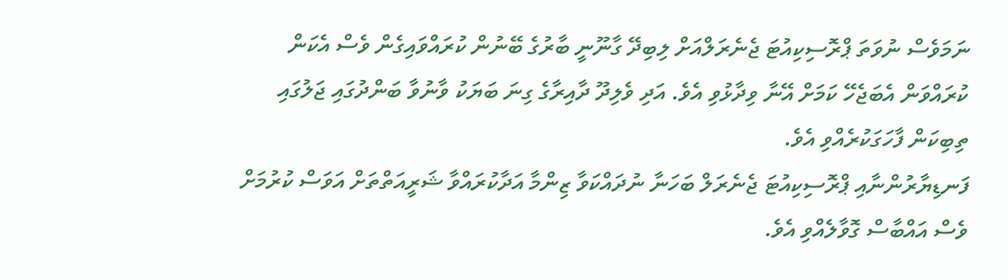ނަމަވެސް ނުވަތަ ޕްރޮސިކިއުޓަ ޖެނެރަލްއަށް ލިބިދޭ ގާނޫނީ ބާރުގެ ބޭނުން ކުރައްވައިގެން ވެސް އެކަން ކުރައްވަން އެބަޖެހޭ ކަމަށް އޭނާ ވިދާޅުވި އެވެ. އަދި ވެލިދޫ ދާއިރާގެ ގިނަ ބަޔަކު ވާނުވާ ބަންދުގައި ޖަލުގައި ތިބިކަން ފާހަގަކުރެއްވި އެވެ.
ފަނޑިޔާރުންނާއި ޕްރޮސިކިއުޓަ ޖެނެރަލް ބަހަނާ ނުދައްކަވާ ޒިންމާ އަދާކުރައްވާ ޝަރީއަތްތަށް އަވަސް ކުރުމަށް ވެސް އައްބާސް ގޮވާލެއްވި އެވެ.